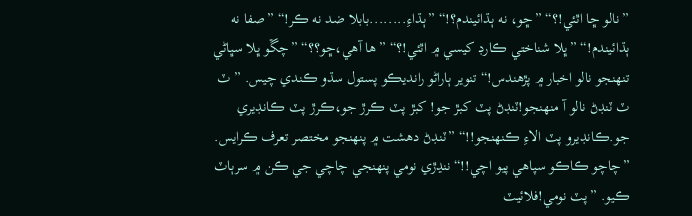”نالو ڇا اٿئي!؟“ ”ڇو، نه ٻڌائيندم؟!“ ”ٻڌاءِ........بابلا ضد نه ڪر!“ ”صفا نه ٻڌائيندم!“ ”ڀلا شناختي ڪارڊ کيسي ۾ اٿئي!؟“ ”ها آهي،ڇو؟؟“ ”چڱو ڀلا سڀاڻي تنهنجو نالو اخبار ۾ پڙهندس!“تنوير ٻاراڻو رانديڪو پستول سڌو ڪندي چيس. ” ٽ ٽ ٽنڊڻ نالو آ منهنجو!ٽنڊڻ پٽ کبڙ جو! کبڙ پٽ ڪرڙ جو،ڪرڙ پٽ ڪانڊيري جو.ڪانڊيرو پٽ الاءِ ڪنهنجو!!“ ”ٽنڊڻ دهشت ۾ پنهنجو مختصر تعرف ڪرايس. ”چاچو ڪاڪو سپاهي پيو اچي!!“ننڍڙي نومي پنهنجي چاچي جي ڪن ۾ سرٻاٽ ڪيو. ”پٽ نومي!فلائيٽ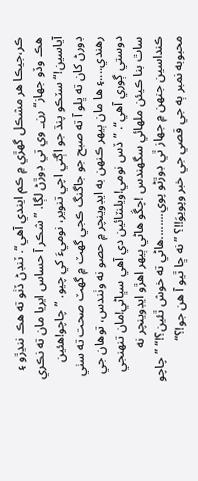ڪر،جيڪا هر مشڪل گهڙي ۾ ڪم ايندي آهي“. ٽنڊڻ ڏٺو ته هڪ ننڍڙو ۽ هڪ وڏو جهاز“ رن_ وي تي ڊوڙڻ لڳا. ”شڪر آ حساس ايريا مان ته نڪري آياسين!“ سٽڪو پنڌ جو اڳتي اچي تنوير، نوميءَ کي چيو. ”چاچو!هئين ڊورڻ کان ته ڀلو آ ته صبح جو جاگنگ ڪجي گهٽ ۾ گهٽ صحت ته سٺي رهندي....۽ ها مان ٻيهر ڪنهن به ايڊوينچر ۾ حصو نه وٺندس، توهان جي دوستي ڳوري آهي“. ”ڏس نومي!ويلنٽائين دي آهي سڀاڻي!مان تنهنجي ساٿ بنا ڪيئن ملهائي سگهندس !چڱو هاڻي ٻيهر اهڙو ايڊوينچر نه ڪنداسين جنهن ۾ جهاز ٿي ڊوڙڻو پوي........هاڻي ته خوش ٿئين؟!“ ”چاچو محبوبه نمبر ٻه جي قصي جي خبر وپويوَ!!؟ ”نه ڇا ٿيو آ هن جو!؟“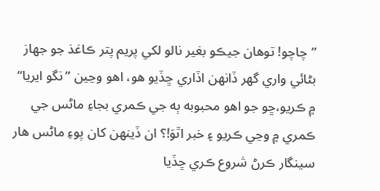”چاچو! توهان جيڪو بغير نالو لکي پريم پتر ڪاغذ جو جهاز بڻائي واري گهر ڏانهن اڏاري ڇڏيو هو، اهو وڃين ”نگو ايريا“ ۾ ڪريو،ڇو جو اهو محبوبه ٻه جي ڪمري بجاءِ ماڻس جي ڪمري ۾ وڃي ڪريو ۽ خبر اٿوَ!؟ ان ڏينهن کان پوءِ ماڻس هار سينگار ڪرڻ شروع ڪري ڇڏيا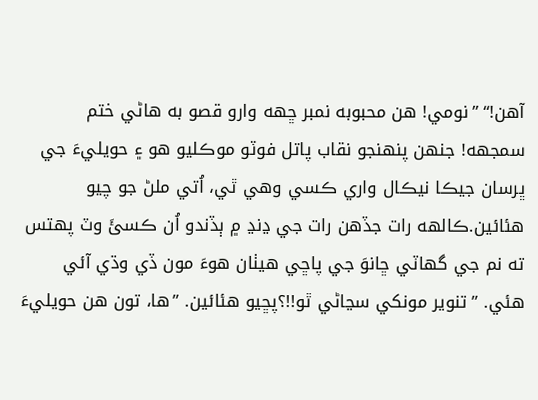آهن!“ ”نومي! هن محبوبه نمبر ڇهه وارو قصو به هاڻي ختم سمجهه! جنهن پنهنجو نقاب پاتل فوٽو موڪليو هو ۽ حويليءَ جي ڀرسان جيڪا نيڪال واري ڪسي وهي ٿي، اُتي ملڻ جو چيو هئائين.ڪالهه رات جڏهن رات جي ڍنڍ ۾ ٻڏندو اُن ڪسئَ وٽ پهتس ته نم جي گهاٽي ڇانوَ جي پاڇي هيٺان هوءَ مون ڏي وڌي آئي هئي. ”تنوير مونکي سڃاڻي ٿو!!؟پڇيو هئائين. ”ها، تون هن حويليءَ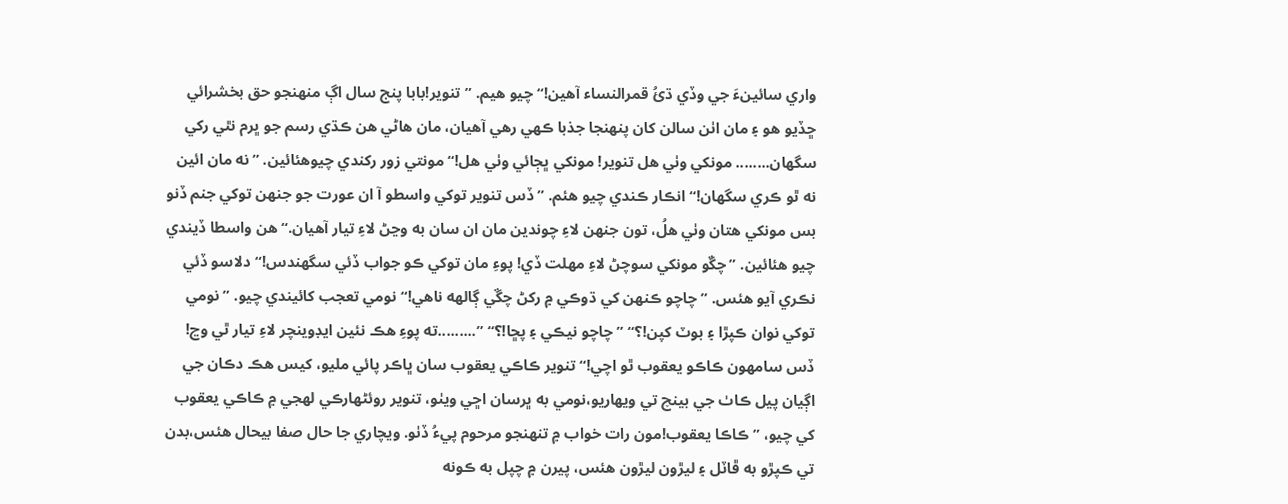واري سائينءَ جي وڏي ڌئُ قمرالنساء آهين!“ چيو هيم. ”تنوير!بابا پنج سال اڳ منهنجو حق بخشرائي ڇڏيو هو ۽ مان اٺن سالن کان پنهنجا جذبا ڪهي رهي آهيان، مان هاڻي هن ڪڌي رسم جو ڀرم نٿي رکي سگهان........ مونکي وٺي هل تنوير! مونکي ڀڄائي وٺي هل!“ مونتي زور رکندي چيوهئائين. ”نه مان ائين نه ٿو ڪري سگهان!“ انڪار ڪندي چيو هئم. ”ڏس تنوير توکي واسطو آ ان عورت جو جنهن توکي جنم ڏنو بس مونکي هتان وٺي هلُ، تون جنهن لاءِ چوندين مان ان سان به وڃڻ لاءِ تيار آهيان.“ هن واسطا ڏيندي چيو هئائين. ”چڱو مونکي سوچڻ لاءِ مهلت ڏي! پوءِ مان توکي ڪو جواب ڏئي سگهندس!“دلاسو ڏئي نڪري آيو هئس. ”چاچو ڪنهن کي ڌوڪي ۾ رکڻ چڱي ڳالهه ناهي!“ نومي تعجب کائيندي چيو. ”نومي توکي نوان ڪپڙا ۽ بوٽ کپن!؟“ ”چاچو نيڪي ۽ پڇا!؟“ ”.........ته پوءِ هڪ نئين ايڊوينچر لاءِ تيار ٿي وڃ! ڏس سامهون ڪاڪو يعقوب ٿو اچي!“ تنوير ڪاڪي يعقوب سان ڀاڪر پائي مليو، کيس هڪ دڪان جي اڳيان پيل ڪاٺ جي بينچ تي ويهاريو،نومي به ڀرسان اڇي ويٺو، تنوير روئڻهارڪي لهجي ۾ ڪاڪي يعقوب کي چيو، ”ڪاڪا يعقوب!مون رات خواب ۾ تنهنجو مرحوم پيءُ ڏٺو. ويچاري جا حال صفا بيحال هئس،بدن تي ڪپڙو به ڦاٽل ۽ ليڙون ليڙون هئس، پيرن ۾ چپل به ڪونه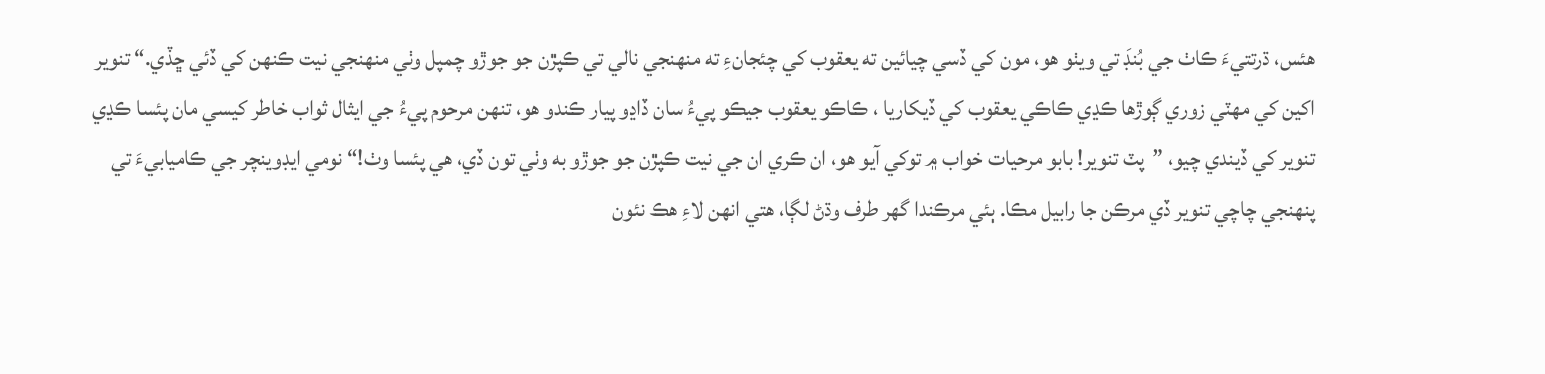هئس، ڌرتتيءَ ڪاٺ جي بُنڊَ تي ويٺو هو، مون کي ڏسي چيائين ته يعقوب کي چئجانءِ ته منهنجي نالي تي ڪپڙن جو جوڙو چمپل وٺي منهنجي نيت ڪنهن کي ڏئي ڇڏي.“ تنوير اکين کي مهٽي زوري ڳوڙها ڪڍي ڪاڪي يعقوب کي ڏيکاريا ، ڪاڪو يعقوب جيڪو پيءُ سان ڏاڍو پيار ڪندو هو، تنهن مرحوم پيءُ جي ايثال ثواب خاطر کيسي مان پئسا ڪڍي تنوير کي ڏيندي چيو، ”پٽ تنوير! بابو مرحيات خواب ۾ توکي آيو هو، ان ڪري ان جي نيت ڪپڙن جو جوڙو به وٺي تون ڏي، هي پئسا وٺ!“ نومي ايڊوينچر جي ڪاميابيءَ تي پنهنجي چاچي تنوير ڏي مرڪن جا رابيل مڪا. ٻئي مرڪندا گهر طرف وڌڻ لڳا، هتي انهن لاءِ هڪ نئون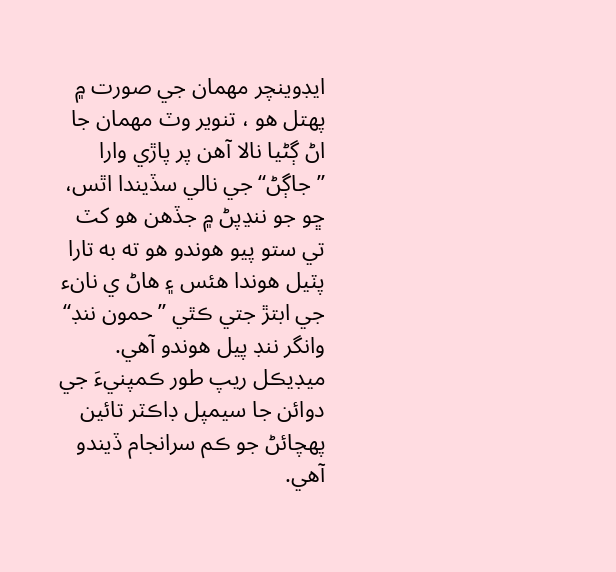ايڊوينچر مهمان جي صورت ۾ پهتل هو ، تنوير وٽ مهمان جا اڻ ڳڻيا نالا آهن پر پاڙي وارا ”جاڳڻ“ جي نالي سڏيندا اٿس، ڇو جو ننڍپڻ ۾ جڏهن هو کٽ تي ستو پيو هوندو هو ته به تارا پٽيل هوندا هئس ۽ هاڻ ي نانء جي ابتڙ جتي ڪٿي ”حمون ننڊ“ وانگر ننڊ پيل هوندو آهي. ميڊيڪل ريپ طور ڪمپنيءَ جي دوائن جا سيمپل ڊاڪٽر تائين پهچائڻ جو ڪم سرانجام ڏيندو آهي.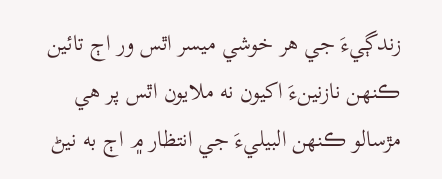زندڳيءَ جي هر خوشي ميسر اٿس ور اڄ تائين ڪنهن نازنينءَ اکيون نه ملايون اٿس پر هي مڙسالو ڪنهن البيليءَ جي انتظار ۾ اڄ به نيڻ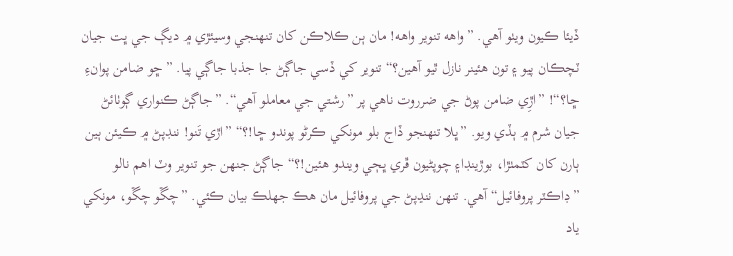ڏيئا ڪيون ويٺو آهي. ”واهه تنوير واهه! مان ٻن ڪلاڪن کان تنهنجي وسيئڙي ۾ ديڳ جي ڀت جيان ٽچڪان پيو ۽ تون هئينر نازل ٿيو آهين؟“ تنوير کي ڏسي جاڳڻ جا جذبا جاڳي پيا. ”ڇو ضامن پوانءِ ڇا؟“! ”اڙِي ضامن پوڻ جي ضرروت ناهي پر ”رشتي جي معاملو آهي“. ”جاڳڻ ڪنواري ڳوٺائڻ جيان شرم ۾ ٻڏي ويو. ”ڀلا تنهنجو ڏاج بلو مونکي ڪرڻو پوندو ڇا!؟“ ”اڙي تَنو! ننڊپڻ ۾ ڪيئن ٻين ٻارن کان کٽمٺڙا، بوڙينڊا۽ چوپڻيون ڦري ڀڄي ويندو هئين!؟“ جاڳڻ جنهن جو تنوير وٽ اهم نالو ”ڊاڪٽر پروفائيل“ آهي. تنهن ننڍپڻ جي پروفائيل مان هڪ جهلڪ بيان ڪئي. ”چڱو چڱو، مونکي ياد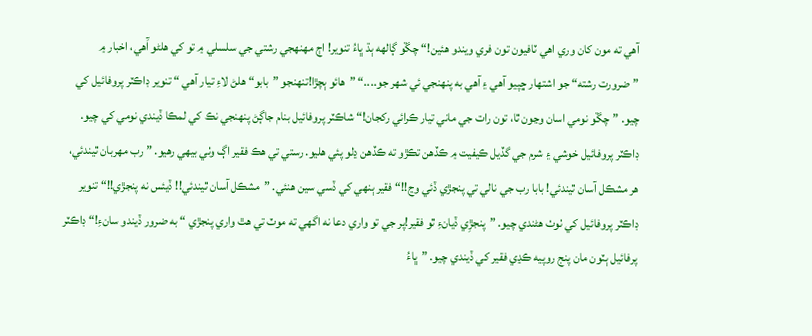آهي ته مون کان وري اهي ٽافيون تون فري ويندو هئين!“ چڱو ڳالهه ٻڌ ڀاءُ تنوير! اڄ مهنهجي رشتي جي سلسلي ۾ تو کي هلڻو آَهي، اخبار ۾ ”ضرورت رشته“ جو اشتهار ڇپيو آهي ۽ آهي به پنهنجي ئي شهر جو....“ ”هائو ٻچڙا!تنهنجو ”بابو“ هلڻ لاءِ تيار آهي “ تنوير ڊاڪٽر پروفائيل کي چيو. ”چڱو نومي اسان وڃون ٿا، تون رات جي ماني تيار ڪرائي رکجان!“ شاڪٽر پروفائيل بنام جاڳڻ پنهنجي نڪ کي لمڪا ڏيندي نومي کي چيو. ڊاڪٽر پروفائيل خوشي ۽ شرم جي گڏيل ڪيفيت ۾ ڪڏهن تڪڙو ته ڪڏهن ڍلو پئي هليو. رستي تي هڪ فقير اڳ وٺي بيهي رهيو. ”رب مهربان ٿيندئي، هر مشڪل آسان ٿيندئي! بابا رب جي نالي تي پنجڙي ڏئي وڃ!!“ فقير ٻنهي کي ڏسي سين هنئي. ”مشڪل آسان ٿيندئي!! ڏيئس نه پنجڙي!!“ تنوير ڊاڪٽر پروفائيل کي ٺوٺ هڻندي چيو. ”پنجڙِي ڏيانءِ ٿو فقير!پر جي تو واري دعا نه اگهي ته موٽ تي هٿ واري پنجڙي “ به ضرور ڏيندو سانءِ!“ ڊاڪٽر پرفائيل ٻٽون مان پنج روپيه ڪڍي فقير کي ڏيندي چيو. ”ڀاءُ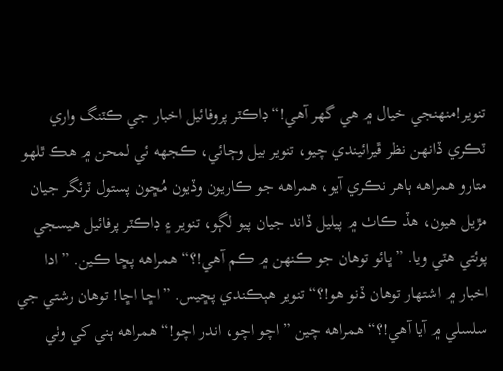تنوير!منهنجي خيال ۾ هي گهر آهي!“ڊاڪٽر پروفائيل اخبار جي ڪٽنگ واري ٽڪري ڏانهن نظر ڦيرائيندي چيو، تنوير بيل وڄائي، ڪجهه ئي لمحن ۾ هڪ ٿلهو متارو همراهه ٻاهر نڪري آيو، همراهه جو ڪاريون وڏيون مُڇون پستول ٽرئگر جيان مڙيل هيون، هڏ ڪاٺ ۾ پيليل ڏاند جيان پيو لڳو، تنوير ۽ ڊاڪٽر پرفائيل هيسجي پوئتي هٽي ويا. ”ڀائو توهان جو ڪنهن ۾ ڪم آهي!؟“ همراهه پڇا ڪين. ”ادا اخبار ۾ اشتهار توهان ڏنو هو!؟“ تنوير هٻڪندي پڇيس. ”اڇا اڇا! توهان رشتي جي سلسلي ۾ آيا آهي!؟“ همراهه چين ”اچو اچو، اندر اچو!“ همراهه ٻني کي وٺي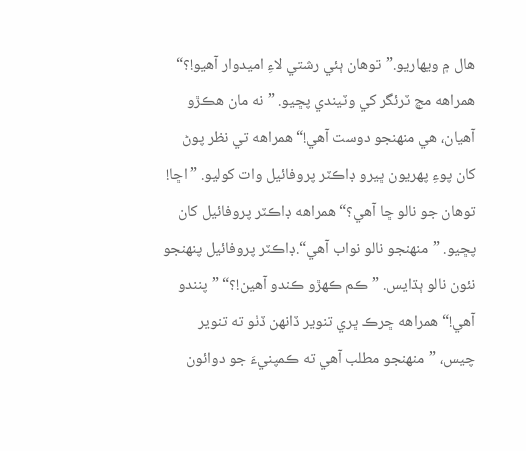هال ۾ ويهاريو.”توهان ٻئي رشتي لاءِ اميدوار آهيو!؟“ همراهه مڇ ٽرئگر کي وٽيندي پڇيو. ”نه مان هڪڙو آهيان، هي منهنجو دوست آهي!“همراهه تي نظر پوڻ کان پوءِ پهريون ڀيرو ڊاڪٽر پروفائيل وات کوليو. ”اڇا! توهان جو نالو ڇا آهي؟“ همراهه ڊاڪٽر پروفائيل کان پڇيو. ”منهنجو نالو نواب آهي“.ڊاڪٽر پروفائيل پنهنجو نئون نالو ٻڌايس. ”ڪم ڪهڙو ڪندو آهين!؟“ ”پنندو آهي!“ همراهه ڇرڪ ڀري تنوير ڏانهن ڏٺو ته تنوير چيس، ”منهنجو مطلب آهي ته ڪمپنيءَ جو دوائون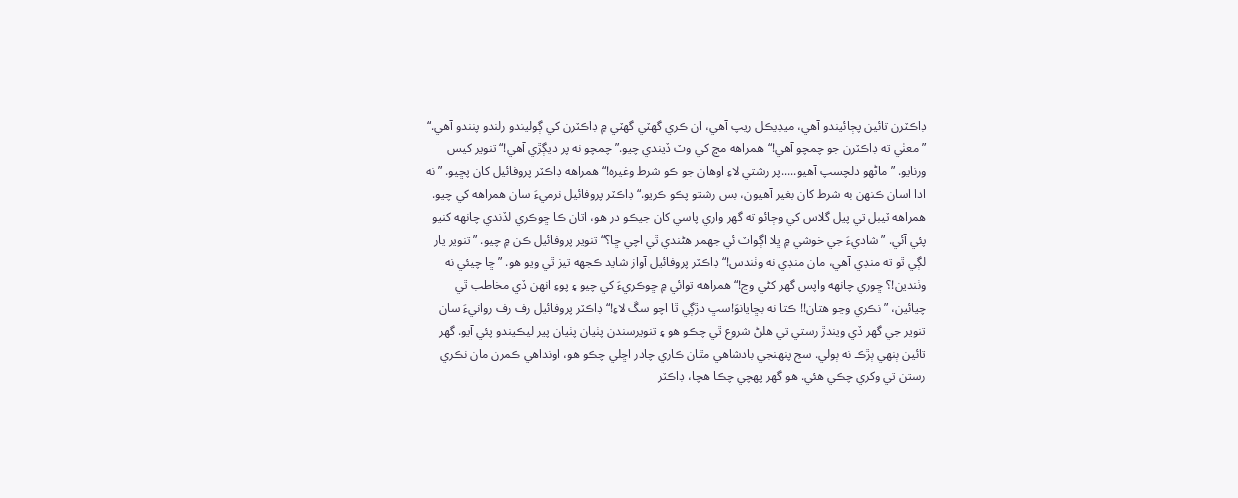ڊاڪٽرن تائين پڄائيندو آهي، ميڊيڪل ريپ آهي، ان ڪري گهٽي گهٽي ۾ ڊاڪٽرن کي ڳوليندو رلندو پنندو آهي.“ ”معنٰي ته ڊاڪٽرن جو چمچو آهي!“همراهه مڇ کي وٽ ڏيندي چيو.”چمچو نه پر ديڳڙي آهي!“تنوير کيس ورنايو. ”ماڻهو دلچسپ آهيو.....پر رشتي لاءِ اوهان جو ڪو شرط وغيره!“ همراهه ڊاڪٽر پروفائيل کان پڇيو. ”نه ادا اسان ڪنهن به شرط کان بغير آهيون، بس رشتو پڪو ڪريو.“ ڊاڪٽر پروفائيل نرميءَ سان همراهه کي چيو. همراهه ٽيبل تي پيل گلاس کي وڄائو ته گهر واري پاسي کان جيڪو در هو، اتان ڪا ڇوڪري لڏندي چانهه کنيو پئي آئي. ”شاديءَ جي خوشي ۾ ڀلا اڳواٽ ئي جهمر هڻندي ٿي اچي ڇا؟“ تنوير پروفائيل ڪن ۾ چيو. ”تنوير يار لڳي ٿو ته منڊي آهي، مان منڊي نه وٺندس!“ ڊاڪٽر پروفائيل آواز شايد ڪجهه تيز ٿي ويو هو. ”ڇا چيئي نه وٺندين!؟ ڇوري چانهه واپس گهر کڻي وڃ!“ همراهه توائي ۾ ڇوڪريءَ کي چيو ۽ پوءِ انهن ڏي مخاطب ٿي چيائين، ”نڪري وڃو هتان!! ڪتا نه بڇايانوَ!سڀ دڙڳي ٿا اچو سڱ لاءِ!“ ڊاڪٽر پروفائيل رف رف روانيءَ سان تنوير جي گهر ڏي ويندڙ رستي تي هلڻ شروع ٿي چڪو هو ۽ تنويرسندن پٺيان پٺيان پير ليڪيندو پئي آيو. گهر تائين ٻنهي ٻڙڪ نه ٻولي. سج پنهنجي بادشاهي مٿان ڪاري چادر اڇلي چڪو هو، اونداهي ڪمرن مان نڪري رستن تي وکري چڪي هئي. هو گهر پهچي چڪا هچا، ڊاڪٽر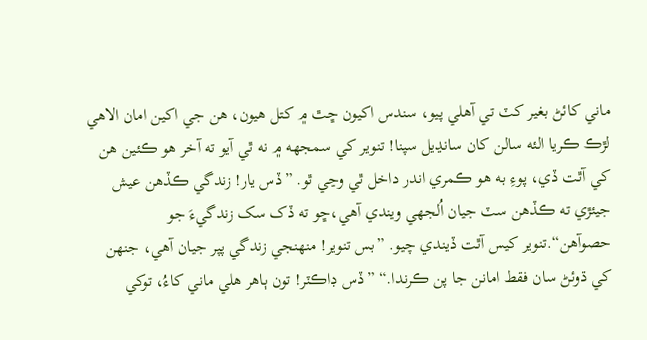ماني کائڻ بغير کٽ تي آهلي پيو، سندس اکيون ڇٿ ۾ کتل هيون، هن جي اکين امان الاهي لڙڪ ڪريا الئه سالن کان سانڍيل سپنا! تنوير کي سمجهه ۾ نه ٿي آيو ته آخر هو ڪئين هن کي آٿت ڏي، پوءِ به هو ڪمري اندر داخل ٿي وڃي ٿو. ”ڏس يار! زندگي ڪڏهن عيش جيئڙي ته ڪڏهن سٽ جيان اُلجهي ويندي آهي،ڇو ته ڏک سک زندگيءَ جو حصوآهن“.تنوير کيس آٿت ڏيندي چيو. ”بس تنوير! منهنجي زندگي پپر جيان آهي، جنهن کي ڌوئڻ سان فقط امانن جا پن ڪرندا.“ ”ڏس ڊاڪٽر! تون ٻاهر هلي ماني کاءُ، توکي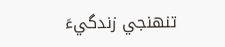تنهنجي زندگيءَ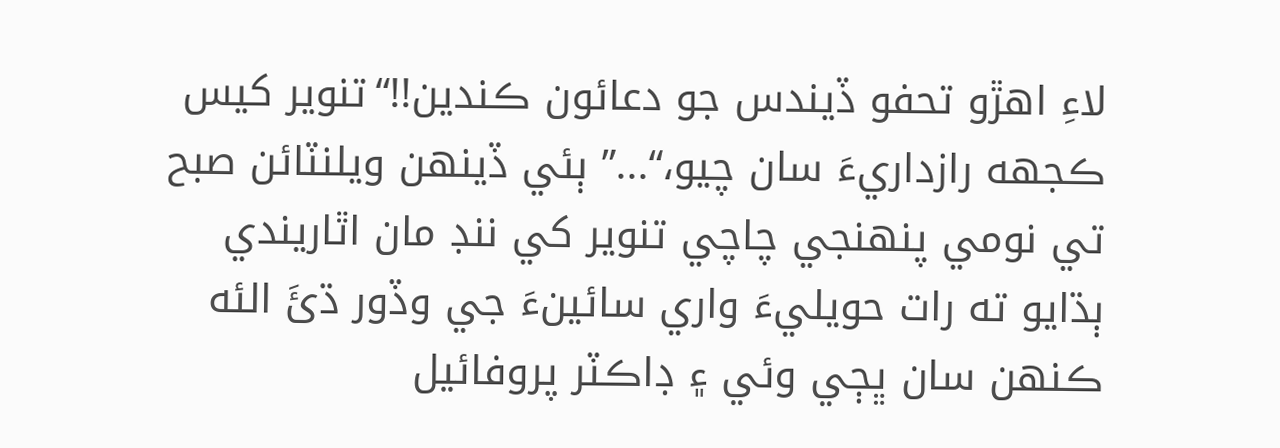لاءِ اهڙو تحفو ڏيندس جو دعائون ڪندين!!“تنوير کيس ڪجهه رازداريءَ سان چيو،“...” ٻئي ڏينهن ويلنٽائن صبح تي نومي پنهنجي چاچي تنوير کي ننڊ مان اٿاريندي ٻڌايو ته رات حويليءَ واري سائينءَ جي وڏور ڌئَ الئه ڪنهن سان ڀڄي وئي ۽ ڊاڪٽر پروفائيل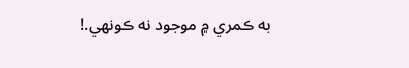به ڪمري ۾ موجود نه ڪونهي.!